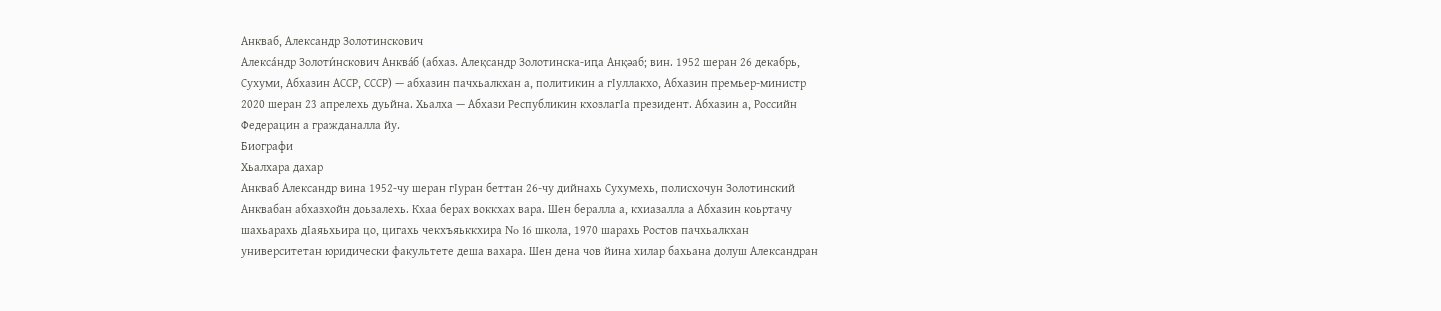Анкваб, Александр Золотинскович
Алекса́ндр Золоти́нскович Анква́б (абхаз. Алеқсандр Золотинска-иԥа Анқәаб; вин. 1952 шеран 26 декабрь, Сухуми, Абхазин АССР, СССР) — абхазин пачхьалкхан а, политикин а гӀуллакхо, Абхазин премьер-министр 2020 шеран 23 апрелехь дуьйна. Хьалха — Абхази Республикин кхозлагӀа президент. Абхазин а, Российн Федерацин а гражданалла йу.
Биографи
Хьалхара дахар
Анкваб Александр вина 1952-чу шеран гӀуран беттан 26-чу дийнахь Сухумехь, полисхочун Золотинский Анквабан абхазхойн доьзалехь. Кхаа берах воккхах вара. Шен бералла а, кхиазалла а Абхазин коьртачу шахьарахь дӀаяьхьира цо, цигахь чекхъяьккхира No 16 школа, 1970 шарахь Ростов пачхьалкхан университетан юридически факультете деша вахара. Шен дена чов йина хилар бахьана долуш Александран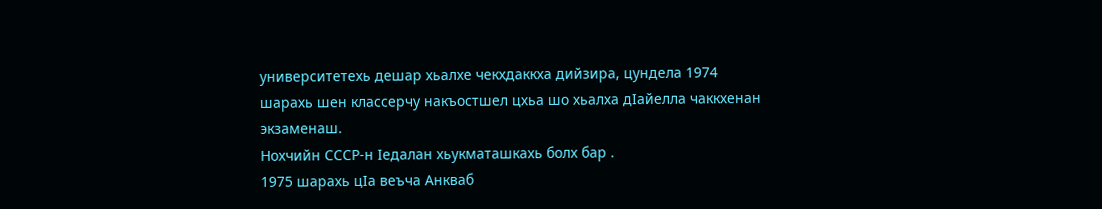университетехь дешар хьалхе чекхдаккха дийзира, цундела 1974 шарахь шен классерчу накъостшел цхьа шо хьалха дӀайелла чаккхенан экзаменаш.
Нохчийн СССР-н Ӏедалан хьукматашкахь болх бар .
1975 шарахь цӀа веъча Анкваб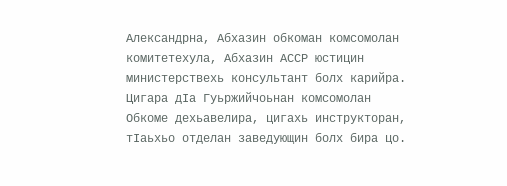Александрна, Абхазин обкоман комсомолан комитетехула, Абхазин АССР юстицин министерствехь консультант болх карийра. Цигара дӀа Гуьржийчоьнан комсомолан Обкоме дехьавелира, цигахь инструкторан, тӀаьхьо отделан заведующин болх бира цо.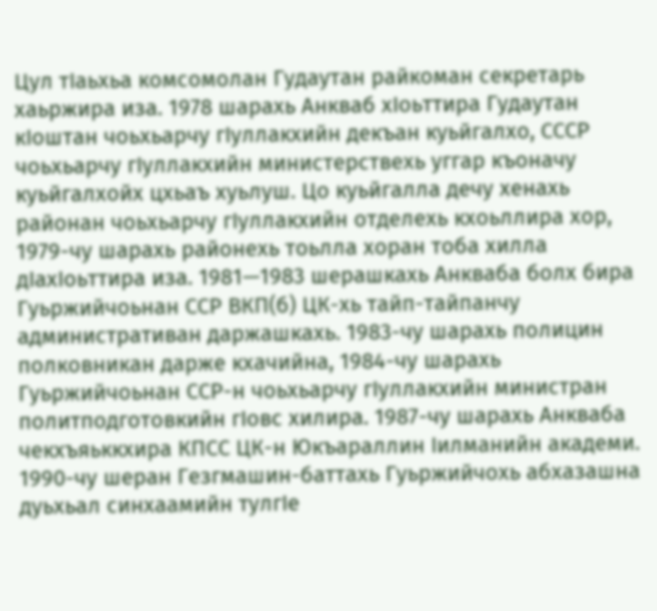Цул тӀаьхьа комсомолан Гудаутан райкоман секретарь хаьржира иза. 1978 шарахь Анкваб хӀоьттира Гудаутан кӀоштан чоьхьарчу гӀуллакхийн декъан куьйгалхо, СССР чоьхьарчу гӀуллакхийн министерствехь уггар къоначу куьйгалхойх цхьаъ хуьлуш. Цо куьйгалла дечу хенахь районан чоьхьарчу гӀуллакхийн отделехь кхоьллира хор, 1979-чу шарахь районехь тоьлла хоран тоба хилла дӀахӀоьттира иза. 1981—1983 шерашкахь Анкваба болх бира Гуьржийчоьнан ССР ВКП(б) ЦК-хь тайп-тайпанчу административан даржашкахь. 1983-чу шарахь полицин полковникан дарже кхачийна, 1984-чу шарахь Гуьржийчоьнан ССР-н чоьхьарчу гӀуллакхийн министран политподготовкийн гӀовс хилира. 1987-чу шарахь Анкваба чекхъяьккхира КПСС ЦК-н Юкъараллин Ӏилманийн академи. 1990-чу шеран Гезгмашин-баттахь Гуьржийчохь абхазашна дуьхьал синхаамийн тулгӀе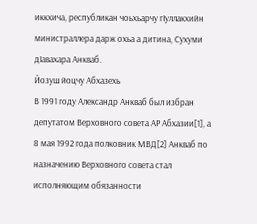иккхича, республикан чоьхьарчу гӀуллакхийн министраллера дарж охьа а дитина, Сухуми дӀавахара Анкваб.
Йозуш йоцчу Абхазехь
В 1991 году Александр Анкваб был избран депутатом Верховного совета АР Абхазии[1], а 8 мая 1992 года полковник МВД[2] Анкваб по назначению Верховного совета стал исполняющим обязанности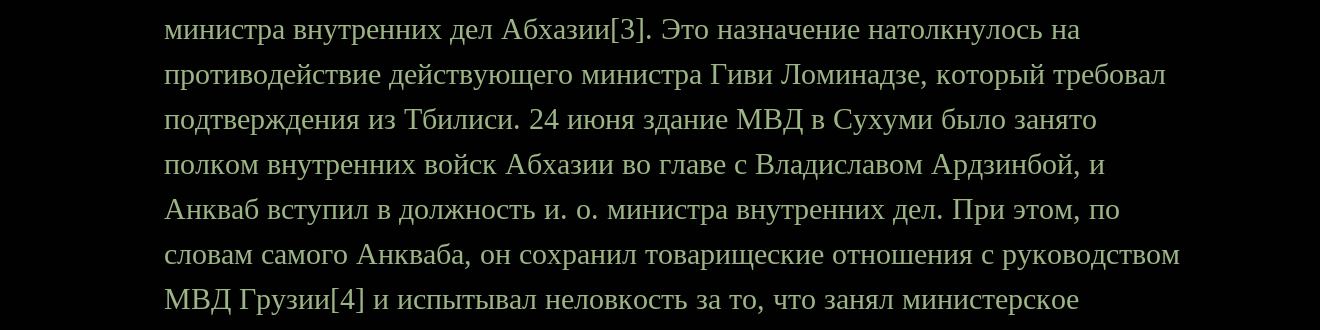министра внутренних дел Абхазии[3]. Это назначение натолкнулось на противодействие действующего министра Гиви Ломинадзе, который требовал подтверждения из Тбилиси. 24 июня здание МВД в Сухуми было занято полком внутренних войск Абхазии во главе с Владиславом Ардзинбой, и Анкваб вступил в должность и. о. министра внутренних дел. При этом, по словам самого Анкваба, он сохранил товарищеские отношения с руководством МВД Грузии[4] и испытывал неловкость за то, что занял министерское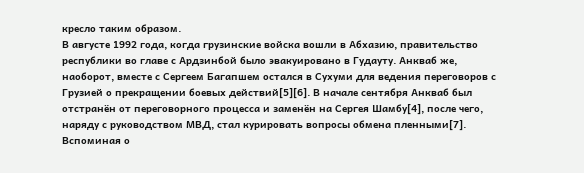кресло таким образом.
В августе 1992 года, когда грузинские войска вошли в Абхазию, правительство республики во главе с Ардзинбой было эвакуировано в Гудауту. Анкваб же, наоборот, вместе с Сергеем Багапшем остался в Сухуми для ведения переговоров с Грузией о прекращении боевых действий[5][6]. В начале сентября Анкваб был отстранён от переговорного процесса и заменён на Сергея Шамбу[4], после чего, наряду с руководством МВД, стал курировать вопросы обмена пленными[7]. Вспоминая о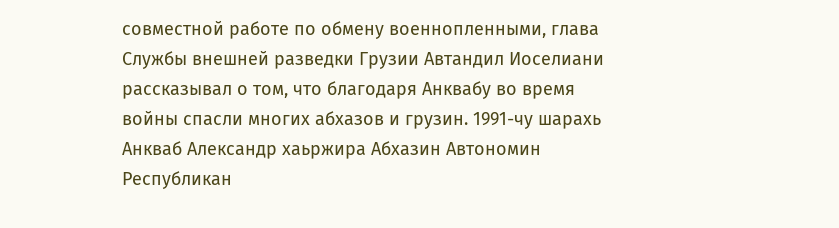совместной работе по обмену военнопленными, глава Службы внешней разведки Грузии Автандил Иоселиани рассказывал о том, что благодаря Анквабу во время войны спасли многих абхазов и грузин. 1991-чу шарахь Анкваб Александр хаьржира Абхазин Автономин Республикан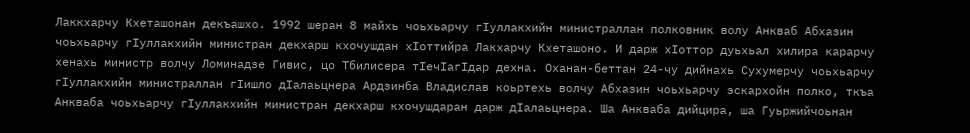Лаккхарчу Кхеташонан декъашхо. 1992 шеран 8 майхь чоьхьарчу гӀуллакхийн министраллан полковник волу Анкваб Абхазин чоьхьарчу гӀуллакхийн министран декхарш кхочушдан хӀоттийра Лакхарчу Кхеташоно. И дарж хӀоттор дуьхьал хилира карарчу хенахь министр волчу Ломинадзе Гивис, цо Тбилисера тӀечӀагӀдар дехна. Оханан-беттан 24-чу дийнахь Сухумерчу чоьхьарчу гӀуллакхийн министраллан гӀишло дӀалаьцнера Ардзинба Владислав коьртехь волчу Абхазин чоьхьарчу эскархойн полко, ткъа Анкваба чоьхьарчу гӀуллакхийн министран декхарш кхочушдаран дарж дӀалаьцнера. Ша Анкваба дийцира, ша Гуьржийчоьнан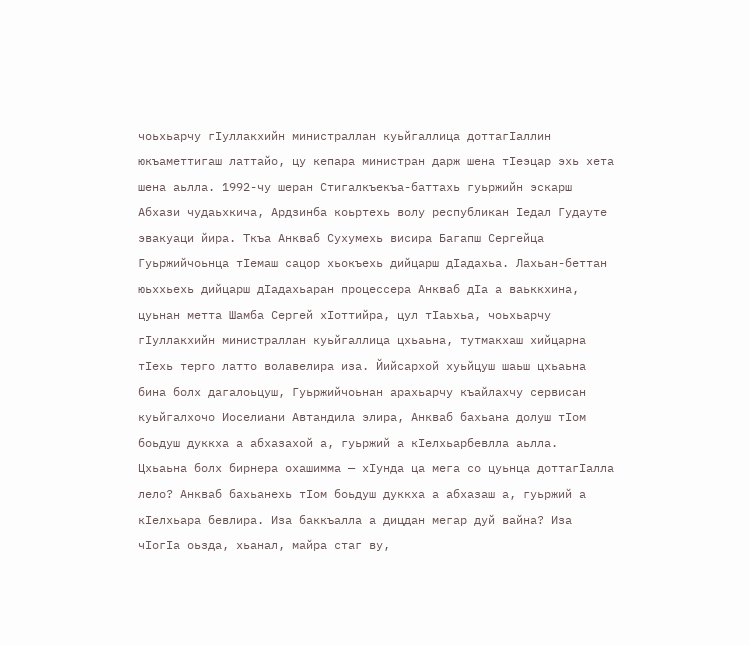чоьхьарчу гӀуллакхийн министраллан куьйгаллица доттагӀаллин юкъаметтигаш латтайо, цу кепара министран дарж шена тӀеэцар эхь хета шена аьлла. 1992-чу шеран Стигалкъекъа-баттахь гуьржийн эскарш Абхази чудаьхкича, Ардзинба коьртехь волу республикан Ӏедал Гудауте эвакуаци йира. Ткъа Анкваб Сухумехь висира Багапш Сергейца Гуьржийчоьнца тӀемаш сацор хьокъехь дийцарш дӀадахьа. Лахьан-беттан юьххьехь дийцарш дӀадахьаран процессера Анкваб дӀа а ваьккхина, цуьнан метта Шамба Сергей хӀоттийра, цул тӀаьхьа, чоьхьарчу гӀуллакхийн министраллан куьйгаллица цхьаьна, тутмакхаш хийцарна тӀехь терго латто волавелира иза. Йийсархой хуьйцуш шаьш цхьаьна бина болх дагалоьцуш, Гуьржийчоьнан арахьарчу къайлахчу сервисан куьйгалхочо Иоселиани Автандила элира, Анкваб бахьана долуш тӀом боьдуш дуккха а абхазахой а, гуьржий а кӀелхьарбевлла аьлла.
Цхьаьна болх бирнера охашимма — хӀунда ца мега со цуьнца доттагӀалла лело? Анкваб бахьанехь тӀом боьдуш дуккха а абхазаш а, гуьржий а кӀелхьара бевлира. Иза баккъалла а дицдан мегар дуй вайна? Иза чӀогӀа оьзда, хьанал, майра стаг ву,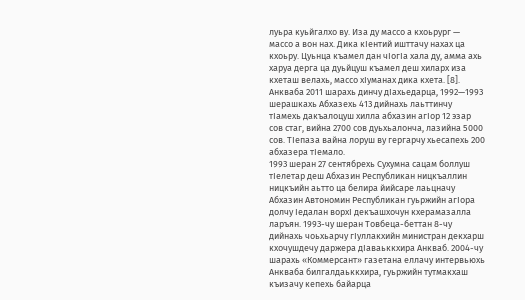луьра куьйгалхо ву. Иза ду массо а кхоьрург — массо а вон нах. Дика кӀентий ишттачу нахах ца кхоьру. Цуьнца къамел дан чӀогӀа хала ду, амма ахь харуа дерга ца дуьйцуш къамел деш хиларх иза кхеташ велахь, массо хӀуманах дика кхета. [8].
Анкваба 2011 шарахь динчу дӀахьедарца, 1992—1993 шерашкахь Абхазехь 413 дийнахь лаьттинчу тӀамехь дакъалоцуш хилла абхазин агӀор 12 эзар сов стаг, вийна 2700 сов дуьхьалонча, лазийна 5000 сов. ТӀепаза вайна лоруш ву гергарчу хьесапехь 200 абхазера тӀемало.
1993 шеран 27 сентябрехь Сухумна сацам боллуш тӀелетар деш Абхазин Республикан ницкъаллин ницкъийн аьтто ца белира йийсаре лаьцначу Абхазин Автономин Республикан гуьржийн агӀора долчу Ӏедалан ворхӀ декъашхочун кхерамазалла ларъян. 1993-чу шеран Товбеца-беттан 8-чу дийнахь чоьхьарчу гӀуллакхийн министран декхарш кхочушдечу даржера дӀаваьккхира Анкваб. 2004-чу шарахь «Коммерсант» газетана еллачу интервьюхь Анкваба билгалдаьккхира, гуьржийн тутмакхаш къизачу кепехь байарца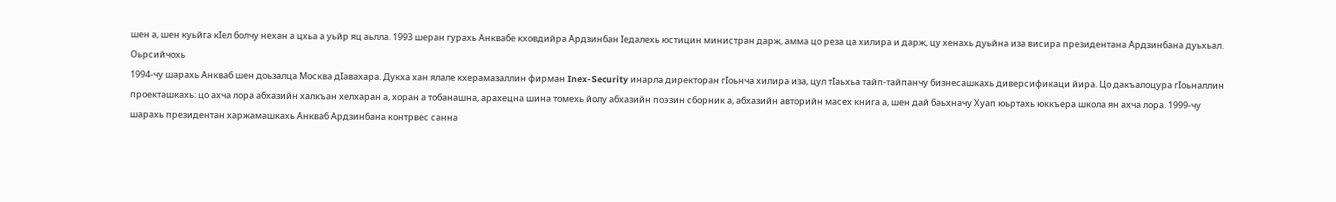шен а, шен куьйга кӀел болчу нехан а цхьа а уьйр яц аьлла. 1993 шеран гурахь Анквабе кховдийра Ардзинбан Ӏедалехь юстицин министран дарж, амма цо реза ца хилира и дарж, цу хенахь дуьйна иза висира президентана Ардзинбана дуьхьал.
Оьрсийчохь
1994-чу шарахь Анкваб шен доьзалца Москва дӀавахара. Дукха хан ялале кхерамазаллин фирман Inex-Security инарла директоран гӀоьнча хилира иза, цул тӀаьхьа тайп-тайпанчу бизнесашкахь диверсификаци йира. Цо дакъалоцура гӀоьналлин проекташкахь: цо ахча лора абхазийн халкъан хелхаран а, хоран а тобанашна, арахецна шина томехь йолу абхазийн поэзин сборник а, абхазийн авторийн масех книга а, шен дай баьхначу Хуап юьртахь юккъера школа ян ахча лора. 1999-чу шарахь президентан харжамашкахь Анкваб Ардзинбана контрвес санна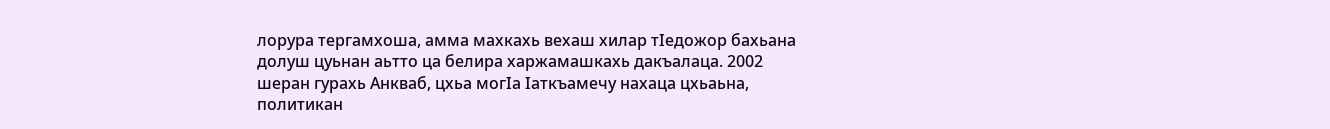лорура тергамхоша, амма махкахь вехаш хилар тӀедожор бахьана долуш цуьнан аьтто ца белира харжамашкахь дакъалаца. 2002 шеран гурахь Анкваб, цхьа могӀа Ӏаткъамечу нахаца цхьаьна, политикан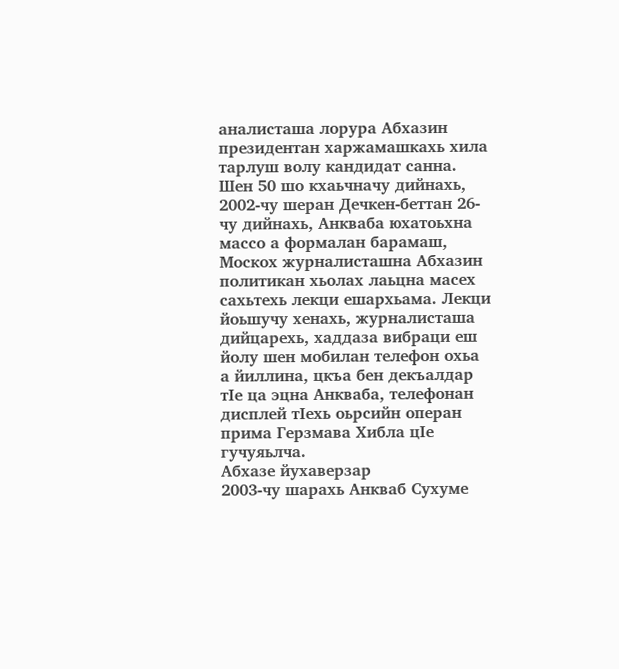аналисташа лорура Абхазин президентан харжамашкахь хила тарлуш волу кандидат санна.
Шен 50 шо кхаьчначу дийнахь, 2002-чу шеран Дечкен-беттан 26-чу дийнахь, Анкваба юхатоьхна массо а формалан барамаш, Москох журналисташна Абхазин политикан хьолах лаьцна масех сахьтехь лекци ешархьама. Лекци йоьшучу хенахь, журналисташа дийцарехь, хаддаза вибраци еш йолу шен мобилан телефон охьа а йиллина, цкъа бен декъалдар тӀе ца эцна Анкваба, телефонан дисплей тӀехь оьрсийн операн прима Герзмава Хибла цӀе гучуяьлча.
Абхазе йухаверзар
2003-чу шарахь Анкваб Сухуме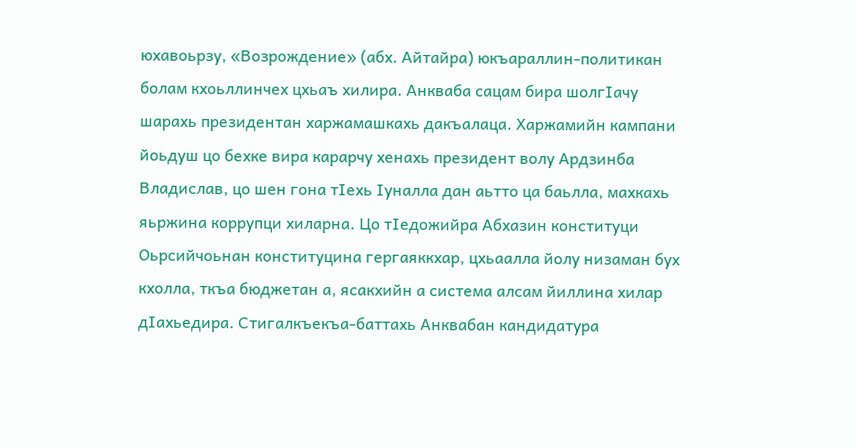юхавоьрзу, «Возрождение» (абх. Айтайра) юкъараллин-политикан болам кхоьллинчех цхьаъ хилира. Анкваба сацам бира шолгӀачу шарахь президентан харжамашкахь дакъалаца. Харжамийн кампани йоьдуш цо бехке вира карарчу хенахь президент волу Ардзинба Владислав, цо шен гона тӀехь Ӏуналла дан аьтто ца баьлла, махкахь яьржина коррупци хиларна. Цо тӀедожийра Абхазин конституци Оьрсийчоьнан конституцина гергаяккхар, цхьаалла йолу низаман бух кхолла, ткъа бюджетан а, ясакхийн а система алсам йиллина хилар дӀахьедира. Стигалкъекъа-баттахь Анквабан кандидатура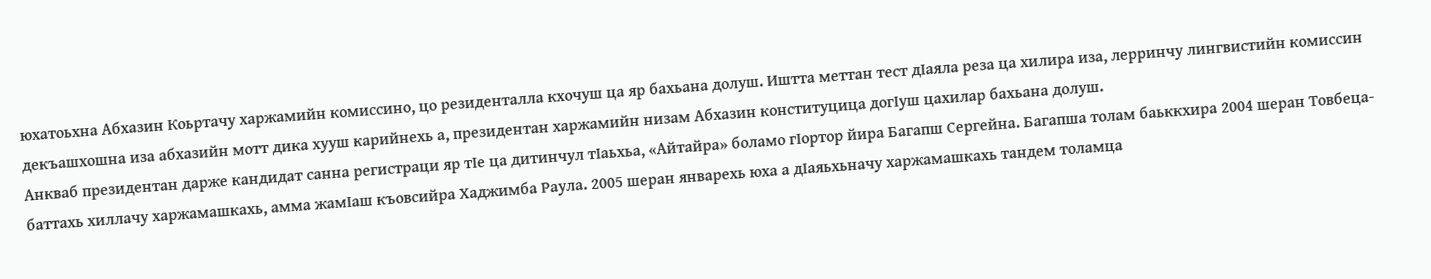юхатоьхна Абхазин Коьртачу харжамийн комиссино, цо резиденталла кхочуш ца яр бахьана долуш. Иштта меттан тест дӀаяла реза ца хилира иза, лерринчу лингвистийн комиссин декъашхошна иза абхазийн мотт дика хууш карийнехь а, президентан харжамийн низам Абхазин конституцица догӀуш цахилар бахьана долуш.
Анкваб президентан дарже кандидат санна регистраци яр тӀе ца дитинчул тӀаьхьа, «Айтайра» боламо гӀортор йира Багапш Сергейна. Багапша толам баьккхира 2004 шеран Товбеца-баттахь хиллачу харжамашкахь, амма жамӀаш къовсийра Хаджимба Раула. 2005 шеран январехь юха а дӀаяьхьначу харжамашкахь тандем толамца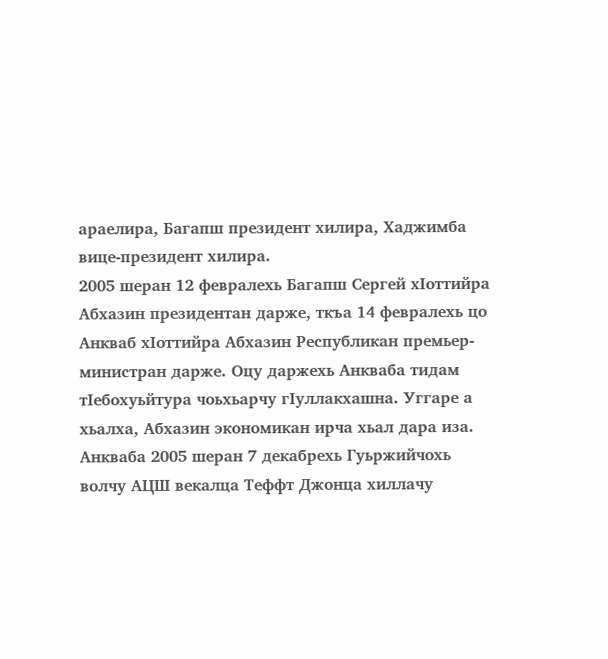араелира, Багапш президент хилира, Хаджимба вице-президент хилира.
2005 шеран 12 февралехь Багапш Сергей хӀоттийра Абхазин президентан дарже, ткъа 14 февралехь цо Анкваб хӀоттийра Абхазин Республикан премьер-министран дарже. Оцу даржехь Анкваба тидам тӀебохуьйтура чоьхьарчу гӀуллакхашна. Уггаре а хьалха, Абхазин экономикан ирча хьал дара иза. Анкваба 2005 шеран 7 декабрехь Гуьржийчохь волчу АЦШ векалца Теффт Джонца хиллачу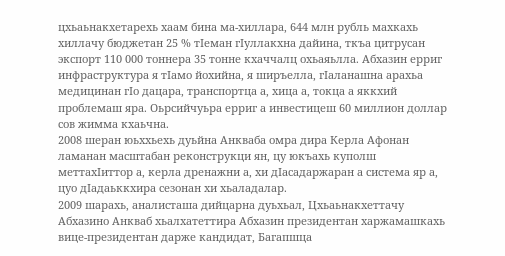цхьаьнакхетарехь хаам бина ма-хиллара, 644 млн рубль махкахь хиллачу бюджетан 25 % тӀеман гӀуллакхна дайина, ткъа цитрусан экспорт 110 000 тоннера 35 тонне кхаччалц охьаяьлла. Абхазин ерриг инфраструктура я тӀамо йохийна, я ширъелла, гӀаланашна арахьа медицинан гӀо дацара, транспортца а, хица а, токца а яккхий проблемаш яра. Оьрсийчуьра ерриг а инвестицеш 60 миллион доллар сов жимма кхаьчна.
2008 шеран юьххьехь дуьйна Анкваба омра дира Керла Афонан ламанан масштабан реконструкци ян, цу юкъахь куполш меттахӀиттор а, керла дренажни а, хи дӀасадаржаран а система яр а, цуо дӀадаьккхира сезонан хи хьаладалар.
2009 шарахь, аналисташа дийцарна дуьхьал, Цхьаьнакхеттачу Абхазино Анкваб хьалхатеттира Абхазин президентан харжамашкахь вице-президентан дарже кандидат, Багапшца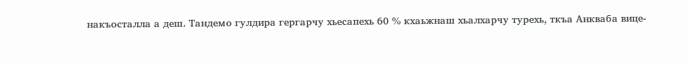накъосталла а деш. Тандемо гулдира гергарчу хьесапехь 60 % кхаьжнаш хьалхарчу турехь, ткъа Анкваба вице-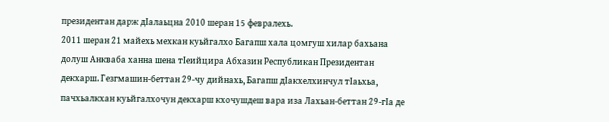президентан дарж дӀалаьцна 2010 шеран 15 февралехь.
2011 шеран 21 майехь мехкан куьйгалхо Багапш хала цомгуш хилар бахьана долуш Анкваба ханна шена тӀеийцира Абхазин Республикан Президентан декхарш. Гезгмашин-беттан 29-чу дийнахь, Багапш дӀакхелхинчул тӀаьхьа, пачхьалкхан куьйгалхочун декхарш кхочушдеш вара иза Лахьан-беттан 29-гӀа де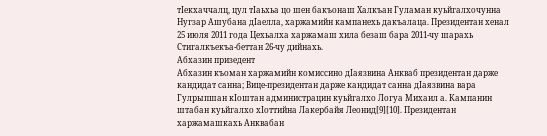тӀекхаччалц, цул тӀаьхьа цо шен бакъонаш Халкъан Гуламан куьйгалхочунна Нугзар Ашубана дӀаелла, харжамийн кампанехь дакъалаца. Президентан хенал
25 июля 2011 года Цехьалха харжамаш хила безаш бара 2011-чу шарахь Стигалкъекъа-беттан 26-чу дийнахь.
Абхазин призедент
Абхазин къоман харжамийн комиссино дӀаязвина Анкваб президентан дарже кандидат санна; Вице-президентан дарже кандидат санна дӀаязвина вара Гулрыпшан кӀоштан администрацин куьйгалхо Логуа Михаил а. Кампанин штабан куьйгалхо хӀоттийна Лакербайя Леонид[9][10]. Президентан харжамашкахь Анквабан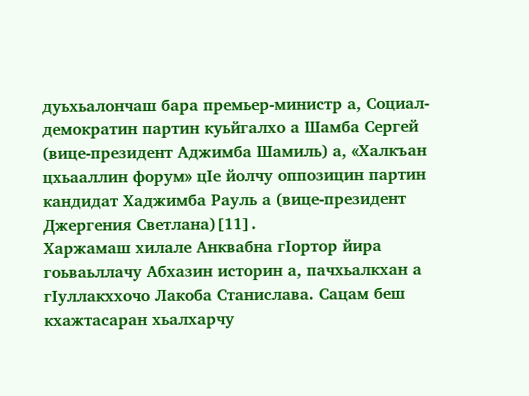дуьхьалончаш бара премьер-министр а, Социал-демократин партин куьйгалхо а Шамба Сергей (вице-президент Аджимба Шамиль) а, «Халкъан цхьааллин форум» цӀе йолчу оппозицин партин кандидат Хаджимба Рауль а (вице-президент Джергения Светлана)[11].
Харжамаш хилале Анквабна гӀортор йира гоьваьллачу Абхазин историн а, пачхьалкхан а гӀуллакххочо Лакоба Станислава. Сацам беш кхажтасаран хьалхарчу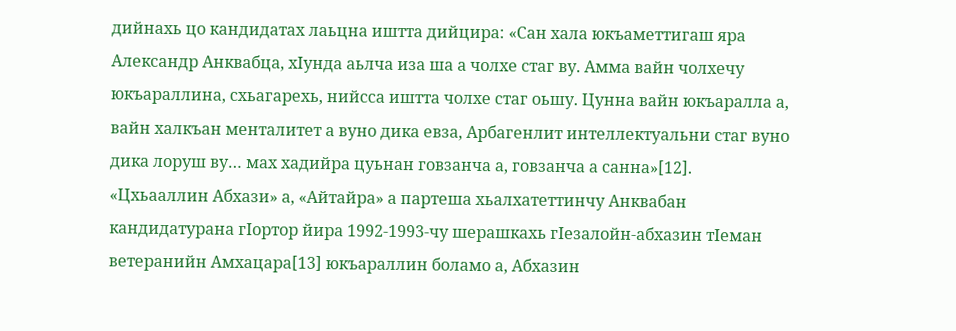дийнахь цо кандидатах лаьцна иштта дийцира: «Сан хала юкъаметтигаш яра Александр Анквабца, хӀунда аьлча иза ша а чолхе стаг ву. Амма вайн чолхечу юкъараллина, схьагарехь, нийсса иштта чолхе стаг оьшу. Цунна вайн юкъаралла а, вайн халкъан менталитет а вуно дика евза, Арбагенлит интеллектуальни стаг вуно дика лоруш ву… мах хадийра цуьнан говзанча а, говзанча а санна»[12].
«Цхьааллин Абхази» а, «Айтайра» а партеша хьалхатеттинчу Анквабан кандидатурана гӀортор йира 1992-1993-чу шерашкахь гӀезалойн-абхазин тӀеман ветеранийн Амхацара[13] юкъараллин боламо а, Абхазин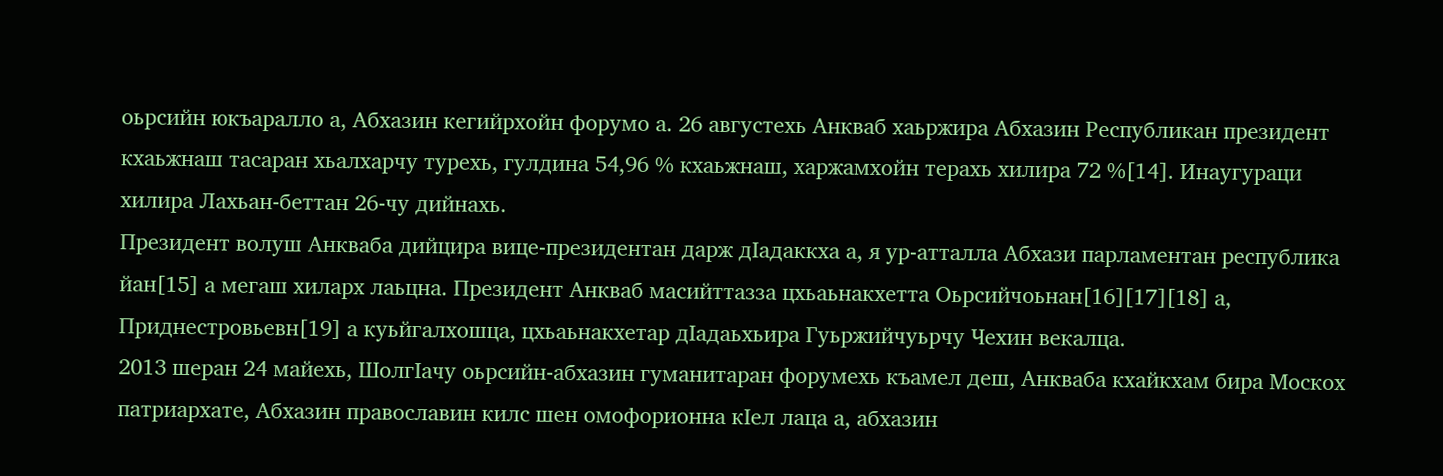оьрсийн юкъаралло а, Абхазин кегийрхойн форумо а. 26 августехь Анкваб хаьржира Абхазин Республикан президент кхаьжнаш тасаран хьалхарчу турехь, гулдина 54,96 % кхаьжнаш, харжамхойн терахь хилира 72 %[14]. Инаугураци хилира Лахьан-беттан 26-чу дийнахь.
Президент волуш Анкваба дийцира вице-президентан дарж дӀадаккха а, я ур-атталла Абхази парламентан республика йан[15] а мегаш хиларх лаьцна. Президент Анкваб масийттазза цхьаьнакхетта Оьрсийчоьнан[16][17][18] а, Приднестровьевн[19] а куьйгалхошца, цхьаьнакхетар дӀадаьхьира Гуьржийчуьрчу Чехин векалца.
2013 шеран 24 майехь, ШолгӀачу оьрсийн-абхазин гуманитаран форумехь къамел деш, Анкваба кхайкхам бира Москох патриархате, Абхазин православин килс шен омофорионна кӀел лаца а, абхазин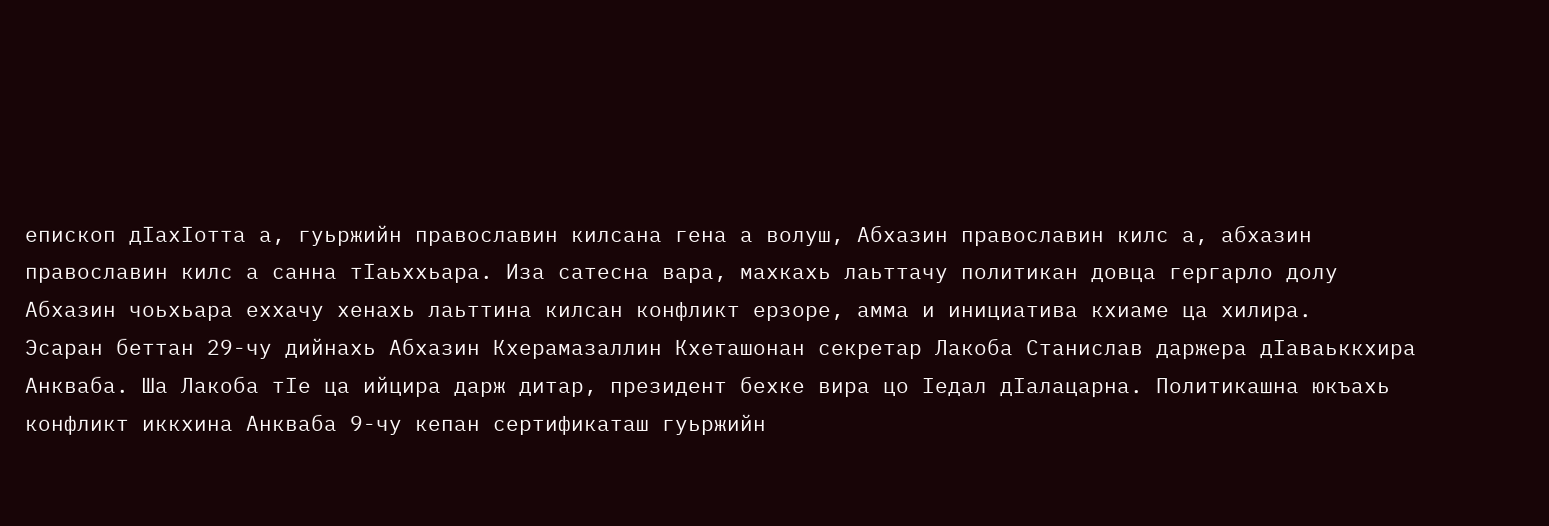епископ дӀахӀотта а, гуьржийн православин килсана гена а волуш, Абхазин православин килс а, абхазин православин килс а санна тӀаьххьара. Иза сатесна вара, махкахь лаьттачу политикан довца гергарло долу Абхазин чоьхьара еххачу хенахь лаьттина килсан конфликт ерзоре, амма и инициатива кхиаме ца хилира.
Эсаран беттан 29-чу дийнахь Абхазин Кхерамазаллин Кхеташонан секретар Лакоба Станислав даржера дӀаваьккхира Анкваба. Ша Лакоба тӀе ца ийцира дарж дитар, президент бехке вира цо Ӏедал дӀалацарна. Политикашна юкъахь конфликт иккхина Анкваба 9-чу кепан сертификаташ гуьржийн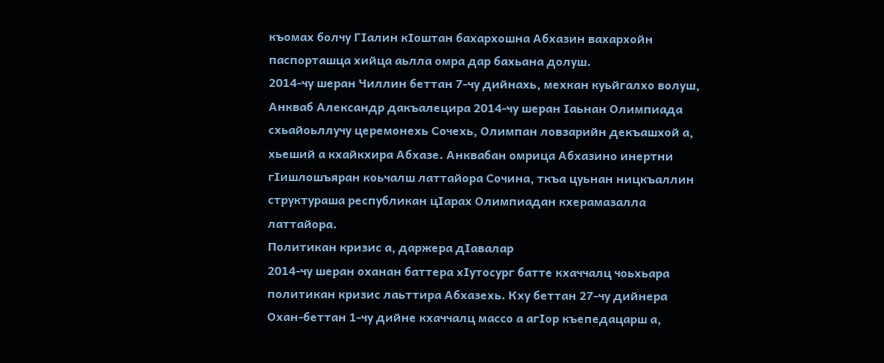къомах болчу ГӀалин кӀоштан бахархошна Абхазин вахархойн паспорташца хийца аьлла омра дар бахьана долуш.
2014-чу шеран Чиллин беттан 7-чу дийнахь, мехкан куьйгалхо волуш, Анкваб Александр дакъалецира 2014-чу шеран Ӏаьнан Олимпиада схьайоьллучу церемонехь Сочехь, Олимпан ловзарийн декъашхой а, хьеший а кхайкхира Абхазе. Анквабан омрица Абхазино инертни гӀишлошъяран коьчалш латтайора Сочина, ткъа цуьнан ницкъаллин структураша республикан цӀарах Олимпиадан кхерамазалла латтайора.
Политикан кризис а, даржера дӀавалар
2014-чу шеран оханан баттера хӀутосург батте кхаччалц чоьхьара политикан кризис лаьттира Абхазехь. Кху беттан 27-чу дийнера Охан-беттан 1-чу дийне кхаччалц массо а агӀор къепедацарш а,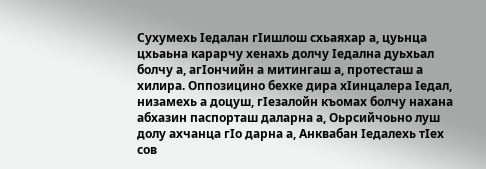Сухумехь Ӏедалан гӀишлош схьаяхар а, цуьнца цхьаьна карарчу хенахь долчу Ӏедална дуьхьал болчу а, агӀончийн а митингаш а, протесташ а хилира. Оппозицино бехке дира хӀинцалера Ӏедал, низамехь а доцуш, гӀезалойн къомах болчу нахана абхазин паспорташ даларна а, Оьрсийчоьно луш долу ахчанца гӀо дарна а, Анквабан Ӏедалехь тӀех сов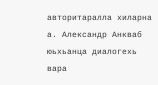авторитаралла хиларна а. Александр Анкваб юьхьанца диалогехь вара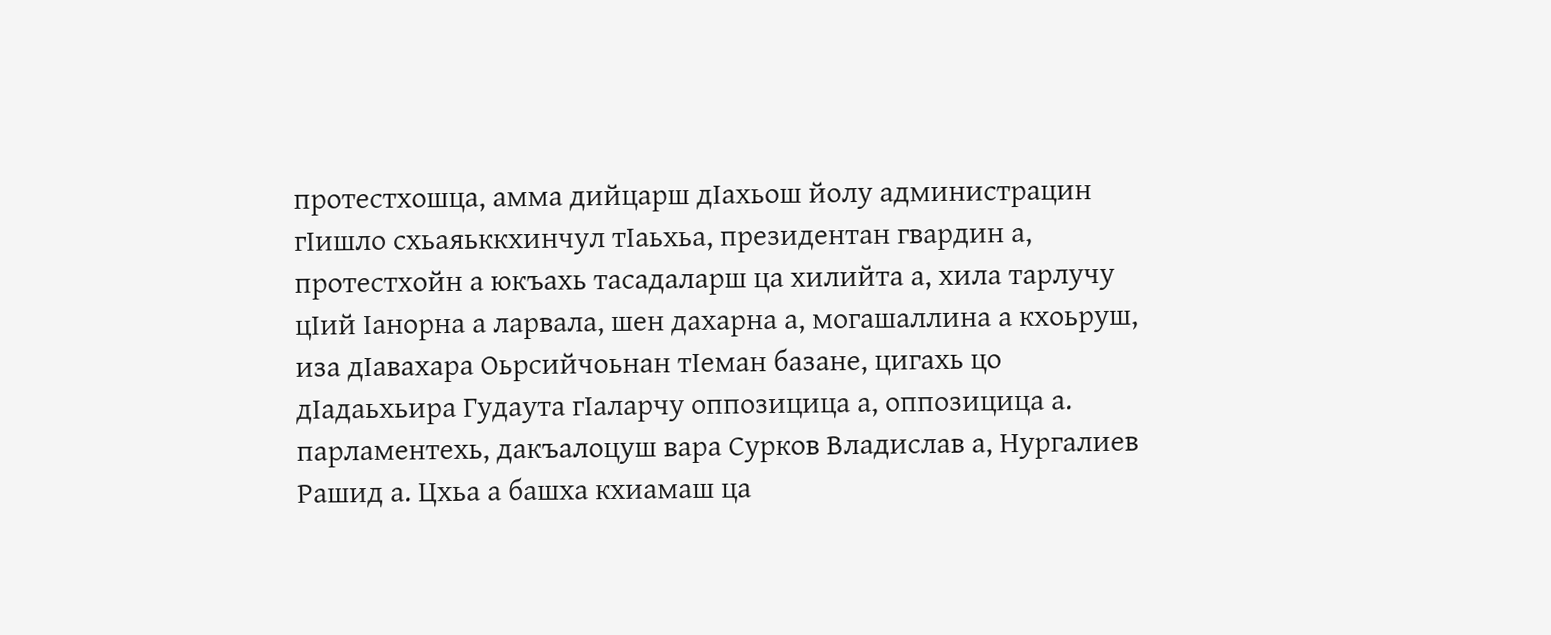протестхошца, амма дийцарш дӀахьош йолу администрацин гӀишло схьаяьккхинчул тӀаьхьа, президентан гвардин а, протестхойн а юкъахь тасадаларш ца хилийта а, хила тарлучу цӀий Ӏанорна а ларвала, шен дахарна а, могашаллина а кхоьруш, иза дӀавахара Оьрсийчоьнан тӀеман базане, цигахь цо дӀадаьхьира Гудаута гӀаларчу оппозицица а, оппозицица а. парламентехь, дакъалоцуш вара Сурков Владислав а, Нургалиев Рашид а. Цхьа а башха кхиамаш ца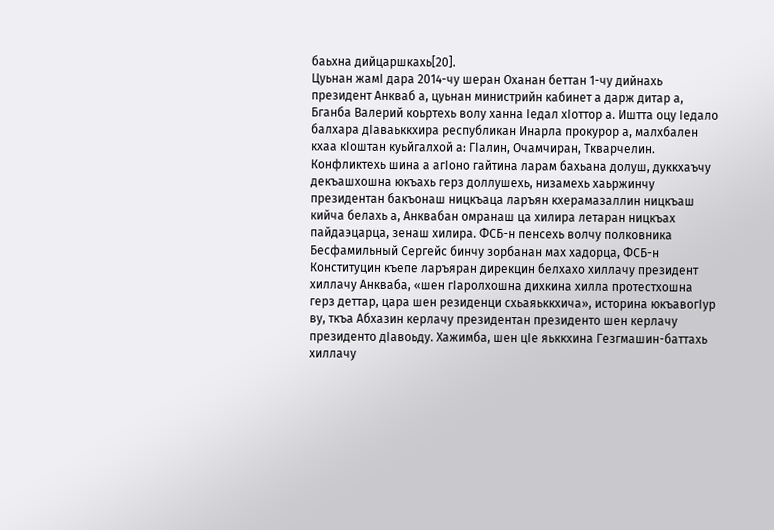баьхна дийцаршкахь[20].
Цуьнан жамӀ дара 2014-чу шеран Оханан беттан 1-чу дийнахь президент Анкваб а, цуьнан министрийн кабинет а дарж дитар а, Бганба Валерий коьртехь волу ханна Ӏедал хӀоттор а. Иштта оцу Ӏедало балхара дӀаваьккхира республикан Инарла прокурор а, малхбален кхаа кӀоштан куьйгалхой а: ГӀалин, Очамчиран, Ткварчелин. Конфликтехь шина а агӀоно гайтина ларам бахьана долуш, дуккхаъчу декъашхошна юкъахь герз доллушехь, низамехь хаьржинчу президентан бакъонаш ницкъаца ларъян кхерамазаллин ницкъаш кийча белахь а, Анквабан омранаш ца хилира летаран ницкъах пайдаэцарца, зенаш хилира. ФСБ-н пенсехь волчу полковника Бесфамильный Сергейс бинчу зорбанан мах хадорца, ФСБ-н Конституцин къепе ларъяран дирекцин белхахо хиллачу президент хиллачу Анкваба, «шен гӀаролхошна дихкина хилла протестхошна герз деттар, цара шен резиденци схьаяьккхича», историна юкъавогӀур ву, ткъа Абхазин керлачу президентан президенто шен керлачу президенто дӀавоьду. Хажимба, шен цӀе яьккхина Гезгмашин-баттахь хиллачу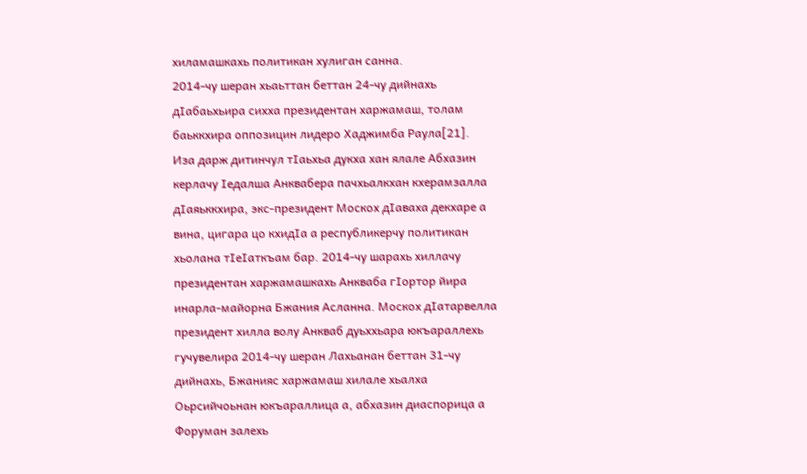хиламашкахь политикан хулиган санна.
2014-чу шеран хьаьттан беттан 24-чу дийнахь дӀабаьхьира сихха президентан харжамаш, толам баьккхира оппозицин лидеро Хаджимба Раула[21].
Иза дарж дитинчул тӀаьхьа дукха хан ялале Абхазин керлачу Ӏедалша Анквабера пачхьалкхан кхерамзалла дӀаяьккхира, экс-президент Москох дӀаваха декхаре а вина, цигара цо кхидӀа а республикерчу политикан хьолана тӀеӀаткъам бар. 2014-чу шарахь хиллачу президентан харжамашкахь Анкваба гӀортор йира инарла-майорна Бжания Асланна. Москох дӀатарвелла президент хилла волу Анкваб дуьххьара юкъараллехь гучувелира 2014-чу шеран Лахьанан беттан 31-чу дийнахь, Бжанияс харжамаш хилале хьалха Оьрсийчоьнан юкъараллица а, абхазин диаспорица а Форуман залехь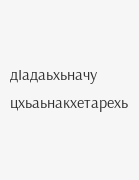дӀадаьхьначу цхьаьнакхетарехь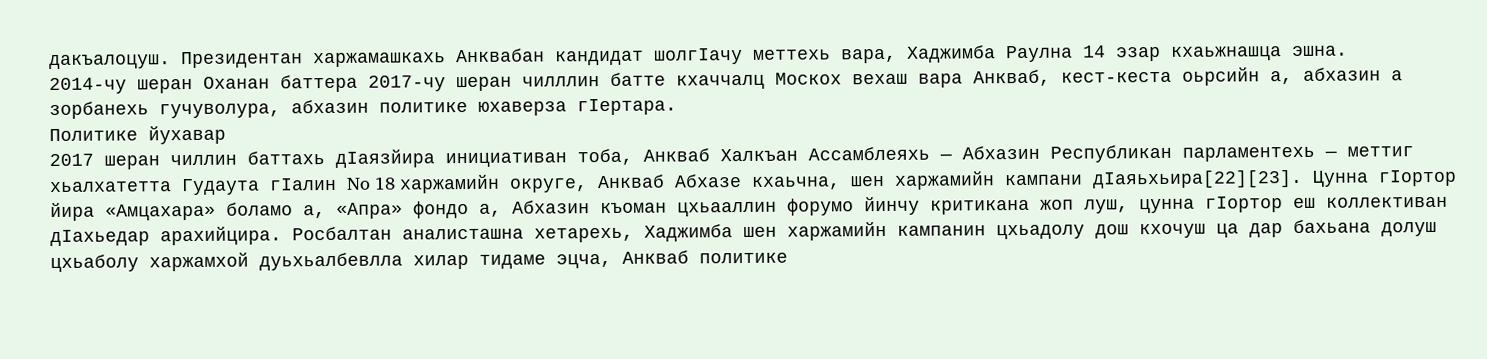дакъалоцуш. Президентан харжамашкахь Анквабан кандидат шолгӀачу меттехь вара, Хаджимба Раулна 14 эзар кхаьжнашца эшна.
2014-чу шеран Оханан баттера 2017-чу шеран чилллин батте кхаччалц Москох вехаш вара Анкваб, кест-кеста оьрсийн а, абхазин а зорбанехь гучуволура, абхазин политике юхаверза гӀертара.
Политике йухавар
2017 шеран чиллин баттахь дӀаязйира инициативан тоба, Анкваб Халкъан Ассамблеяхь — Абхазин Республикан парламентехь — меттиг хьалхатетта Гудаута гӀалин No 18 харжамийн округе, Анкваб Абхазе кхаьчна, шен харжамийн кампани дӀаяьхьира[22][23]. Цунна гӀортор йира «Амцахара» боламо а, «Апра» фондо а, Абхазин къоман цхьааллин форумо йинчу критикана жоп луш, цунна гӀортор еш коллективан дӀахьедар арахийцира. Росбалтан аналисташна хетарехь, Хаджимба шен харжамийн кампанин цхьадолу дош кхочуш ца дар бахьана долуш цхьаболу харжамхой дуьхьалбевлла хилар тидаме эцча, Анкваб политике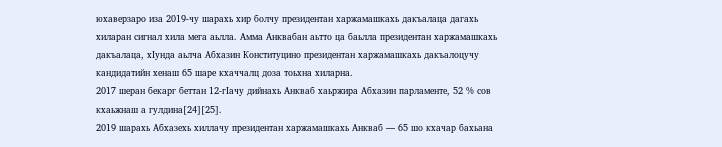юхаверзаро иза 2019-чу шарахь хир болчу президентан харжамашкахь дакъалаца дагахь хиларан сигнал хила мега аьлла. Амма Анквабан аьтто ца баьлла президентан харжамашкахь дакъалаца, хӀунда аьлча Абхазин Конституцино президентан харжамашкахь дакъалоцучу кандидатийн хенаш 65 шаре кхаччалц доза тоьхна хиларна.
2017 шеран бекарг беттан 12-гӀачу дийнахь Анкваб хаьржира Абхазин парламенте, 52 % сов кхаьжнаш а гулдина[24][25].
2019 шарахь Абхазехь хиллачу президентан харжамашкахь Анкваб — 65 шо кхачар бахьана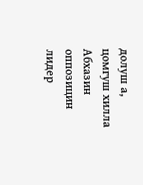долуш а, цомгуш хилла Абхазин оппозицин лидер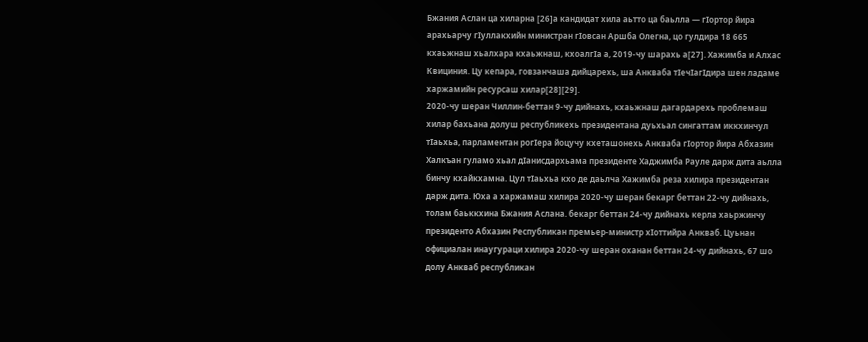Бжания Аслан ца хиларна [26]а кандидат хила аьтто ца баьлла — гӀортор йира арахьарчу гӀуллакхийн министран гӀовсан Аршба Олегна, цо гулдира 18 665 кхаьжнаш хьалхара кхаьжнаш, кхоалгӀа а, 2019-чу шарахь а[27]. Хажимба и Алхас Квициния. Цу кепара, говзанчаша дийцарехь, ша Анкваба тӀечӀагӀдира шен ладаме харжамийн ресурсаш хилар[28][29].
2020-чу шеран Чиллин-беттан 9-чу дийнахь, кхаьжнаш дагардарехь проблемаш хилар бахьана долуш республикехь президентана дуьхьал сингаттам иккхинчул тӀаьхьа, парламентан рогӀера йоцучу кхеташонехь Анкваба гӀортор йира Абхазин Халкъан гуламо хьал дӀанисдархьама президенте Хаджимба Рауле дарж дита аьлла бинчу кхайкхамна. Цул тӀаьхьа кхо де даьлча Хажимба реза хилира президентан дарж дита. Юха а харжамаш хилира 2020-чу шеран бекарг беттан 22-чу дийнахь, толам баьккхина Бжания Аслана. бекарг беттан 24-чу дийнахь керла хаьржинчу президенто Абхазин Республикан премьер-министр хӀоттийра Анкваб. Цуьнан официалан инаугураци хилира 2020-чу шеран оханан беттан 24-чу дийнахь, 67 шо долу Анкваб республикан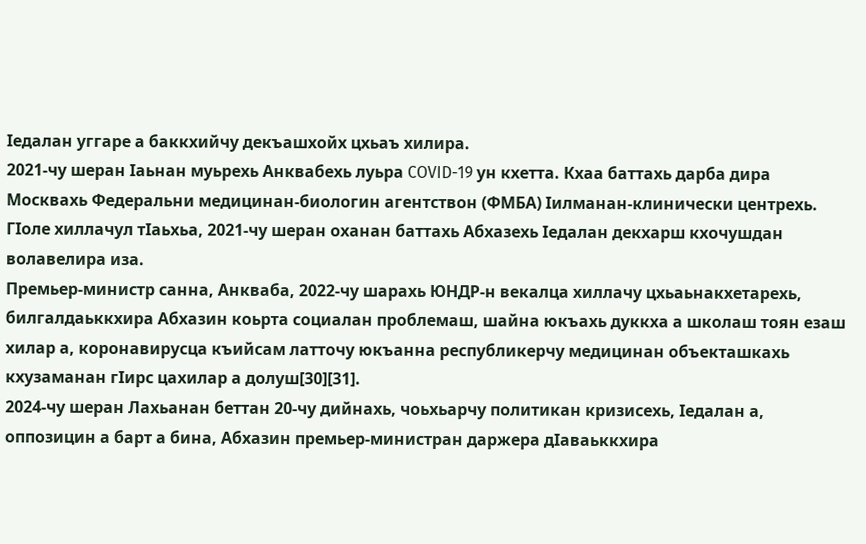Ӏедалан уггаре а баккхийчу декъашхойх цхьаъ хилира.
2021-чу шеран Ӏаьнан муьрехь Анквабехь луьра COVID-19 ун кхетта. Кхаа баттахь дарба дира Москвахь Федеральни медицинан-биологин агентствон (ФМБА) Ӏилманан-клинически центрехь. ГӀоле хиллачул тӀаьхьа, 2021-чу шеран оханан баттахь Абхазехь Ӏедалан декхарш кхочушдан волавелира иза.
Премьер-министр санна, Анкваба, 2022-чу шарахь ЮНДР-н векалца хиллачу цхьаьнакхетарехь, билгалдаьккхира Абхазин коьрта социалан проблемаш, шайна юкъахь дуккха а школаш тоян езаш хилар а, коронавирусца къийсам латточу юкъанна республикерчу медицинан объекташкахь кхузаманан гӀирс цахилар а долуш[30][31].
2024-чу шеран Лахьанан беттан 20-чу дийнахь, чоьхьарчу политикан кризисехь, Ӏедалан а, оппозицин а барт а бина, Абхазин премьер-министран даржера дӀаваьккхира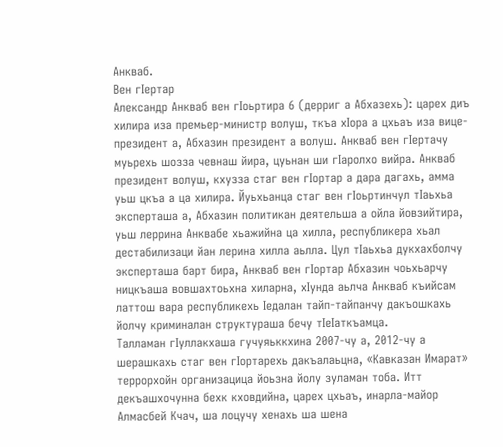Анкваб.
Вен гӀертар
Александр Анкваб вен гӀоьртира 6 (дерриг а Абхазехь): царех диъ хилира иза премьер-министр волуш, ткъа хӀора а цхьаъ иза вице-президент а, Абхазин президент а волуш. Анкваб вен гӀертачу муьрехь шозза чевнаш йира, цуьнан ши гӀаролхо вийра. Анкваб президент волуш, кхузза стаг вен гӀортар а дара дагахь, амма уьш цкъа а ца хилира. Йуьхьанца стаг вен гӀоьртинчул тӀаьхьа эксперташа а, Абхазин политикан деятельша а ойла йовзийтира, уьш леррина Анквабе хьажийна ца хилла, республикера хьал дестабилизаци йан лерина хилла аьлла. Цул тӀаьхьа дукхахболчу эксперташа барт бира, Анкваб вен гӀортар Абхазин чоьхьарчу ницкъаша вовшахтоьхна хиларна, хӀунда аьлча Анкваб къийсам латтош вара республикехь Ӏедалан тайп-тайпанчу дакъошкахь йолчу криминалан структураша бечу тӀеӀаткъамца.
Талламан гӀуллакхаша гучуяьккхина 2007-чу а, 2012-чу а шерашкахь стаг вен гӀортарехь дакъалаьцна, «Кавказан Имарат» террорхойн организацица йоьзна йолу зуламан тоба. Итт декъашхочунна бехк кховдийна, царех цхьаъ, инарла-майор Алмасбей Кчач, ша лоцучу хенахь ша шена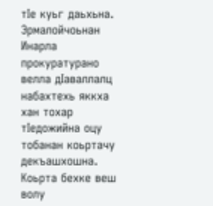тӀе куьг даьхьна. Эрмалойчоьнан Инарла прокуратурано велла дӀаваллалц набахтехь яккха хан тохар тӀедожийна оцу тобанан коьртачу декъашхошна. Коьрта бехке веш волу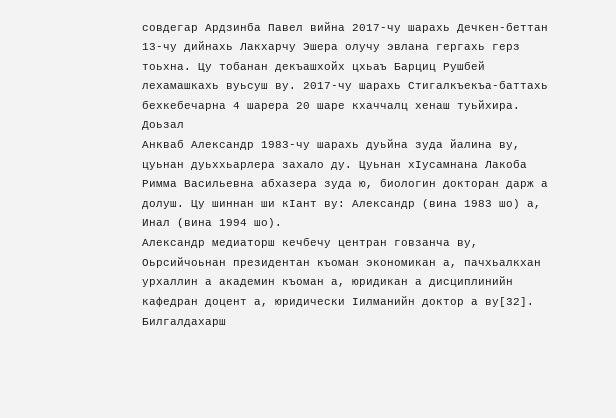совдегар Ардзинба Павел вийна 2017-чу шарахь Дечкен-беттан 13-чу дийнахь Лакхарчу Эшера олучу эвлана гергахь герз тоьхна. Цу тобанан декъашхойх цхьаъ Барциц Рушбей лехамашкахь вуьсуш ву. 2017-чу шарахь Стигалкъекъа-баттахь бехкебечарна 4 шарера 20 шаре кхаччалц хенаш туьйхира.
Доьзал
Анкваб Александр 1983-чу шарахь дуьйна зуда йалина ву, цуьнан дуьххьарлера захало ду. Цуьнан хӀусамнана Лакоба Римма Васильевна абхазера зуда ю, биологин докторан дарж а долуш. Цу шиннан ши кӀант ву: Александр (вина 1983 шо) а, Инал (вина 1994 шо).
Александр медиаторш кечбечу центран говзанча ву, Оьрсийчоьнан президентан къоман экономикан а, пачхьалкхан урхаллин а академин къоман а, юридикан а дисциплинийн кафедран доцент а, юридически Ӏилманийн доктор а ву[32].
Билгалдахарш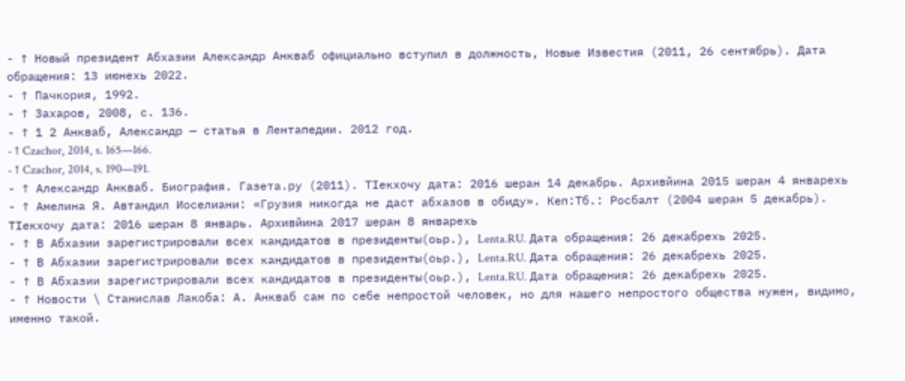- ↑ Новый президент Абхазии Александр Анкваб официально вступил в должность, Новые Известия (2011, 26 сентябрь). Дата обращения: 13 июнехь 2022.
- ↑ Пачкория, 1992.
- ↑ Захаров, 2008, с. 136.
- ↑ 1 2 Анкваб, Александр — статья в Лентапедии. 2012 год.
- ↑ Czachor, 2014, s. 165—166.
- ↑ Czachor, 2014, s. 190—191.
- ↑ Александр Анкваб. Биография. Газета.ру (2011). ТӀекхочу дата: 2016 шеран 14 декабрь. Архивйина 2015 шеран 4 январехь
- ↑ Амелина Я. Автандил Иоселиани: «Грузия никогда не даст абхазов в обиду». Кеп:Тб.: Росбалт (2004 шеран 5 декабрь). ТӀекхочу дата: 2016 шеран 8 январь. Архивйина 2017 шеран 8 январехь
- ↑ В Абхазии зарегистрировали всех кандидатов в президенты(оьр.), Lenta.RU. Дата обращения: 26 декабрехь 2025.
- ↑ В Абхазии зарегистрировали всех кандидатов в президенты(оьр.), Lenta.RU. Дата обращения: 26 декабрехь 2025.
- ↑ В Абхазии зарегистрировали всех кандидатов в президенты(оьр.), Lenta.RU. Дата обращения: 26 декабрехь 2025.
- ↑ Новости \ Станислав Лакоба: А. Анкваб сам по себе непростой человек, но для нашего непростого общества нужен, видимо, именно такой.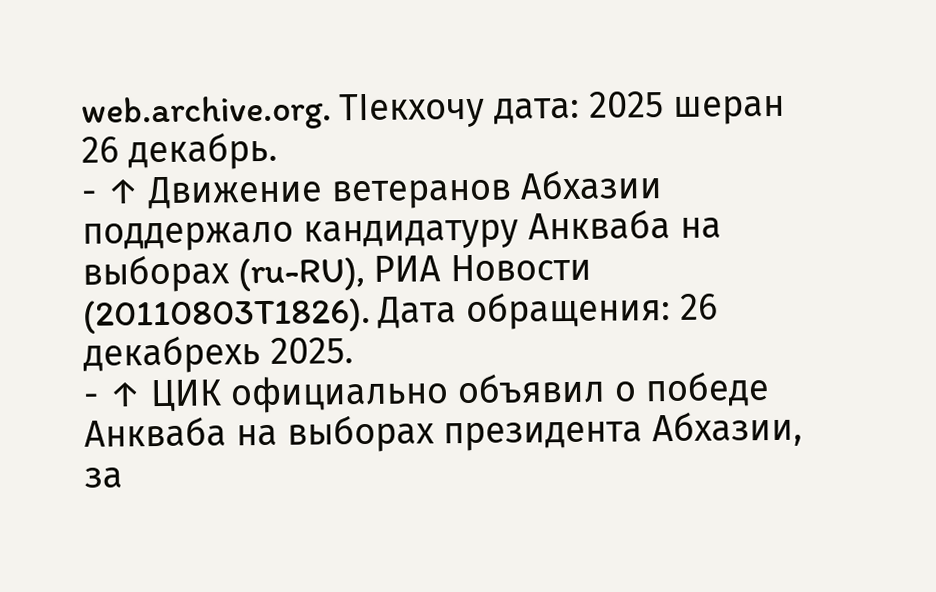web.archive.org. ТӀекхочу дата: 2025 шеран 26 декабрь.
- ↑ Движение ветеранов Абхазии поддержало кандидатуру Анкваба на выборах (ru-RU), РИА Новости (20110803T1826). Дата обращения: 26 декабрехь 2025.
- ↑ ЦИК официально объявил о победе Анкваба на выборах президента Абхазии, за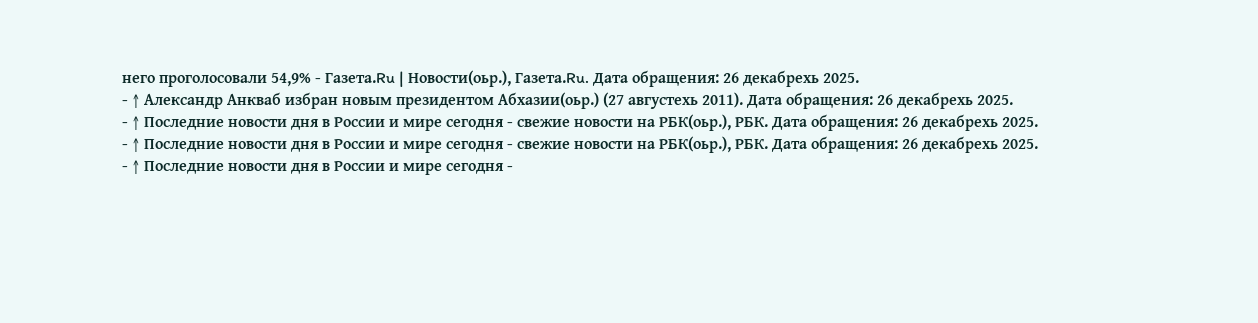него проголосовали 54,9% - Газета.Ru | Новости(оьр.), Газета.Ru. Дата обращения: 26 декабрехь 2025.
- ↑ Александр Анкваб избран новым президентом Абхазии(оьр.) (27 августехь 2011). Дата обращения: 26 декабрехь 2025.
- ↑ Последние новости дня в России и мире сегодня - свежие новости на РБК(оьр.), РБК. Дата обращения: 26 декабрехь 2025.
- ↑ Последние новости дня в России и мире сегодня - свежие новости на РБК(оьр.), РБК. Дата обращения: 26 декабрехь 2025.
- ↑ Последние новости дня в России и мире сегодня -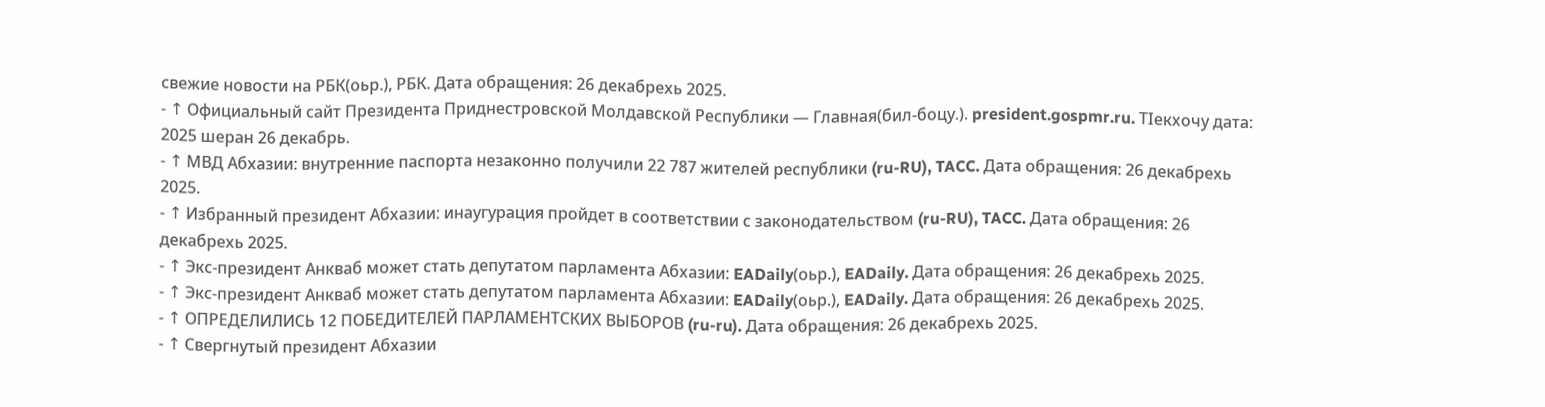свежие новости на РБК(оьр.), РБК. Дата обращения: 26 декабрехь 2025.
- ↑ Официальный сайт Президента Приднестровской Молдавской Республики — Главная(бил-боцу.). president.gospmr.ru. ТӀекхочу дата: 2025 шеран 26 декабрь.
- ↑ МВД Абхазии: внутренние паспорта незаконно получили 22 787 жителей республики (ru-RU), TACC. Дата обращения: 26 декабрехь 2025.
- ↑ Избранный президент Абхазии: инаугурация пройдет в соответствии с законодательством (ru-RU), TACC. Дата обращения: 26 декабрехь 2025.
- ↑ Экс-президент Анкваб может стать депутатом парламента Абхазии: EADaily(оьр.), EADaily. Дата обращения: 26 декабрехь 2025.
- ↑ Экс-президент Анкваб может стать депутатом парламента Абхазии: EADaily(оьр.), EADaily. Дата обращения: 26 декабрехь 2025.
- ↑ ОПРЕДЕЛИЛИСЬ 12 ПОБЕДИТЕЛЕЙ ПАРЛАМЕНТСКИХ ВЫБОРОВ (ru-ru). Дата обращения: 26 декабрехь 2025.
- ↑ Свергнутый президент Абхазии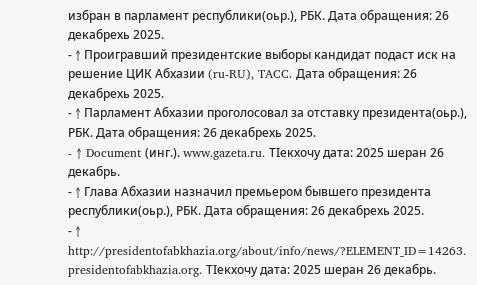избран в парламент республики(оьр.), РБК. Дата обращения: 26 декабрехь 2025.
- ↑ Проигравший президентские выборы кандидат подаст иск на решение ЦИК Абхазии (ru-RU), TACC. Дата обращения: 26 декабрехь 2025.
- ↑ Парламент Абхазии проголосовал за отставку президента(оьр.), РБК. Дата обращения: 26 декабрехь 2025.
- ↑ Document (инг.). www.gazeta.ru. ТӀекхочу дата: 2025 шеран 26 декабрь.
- ↑ Глава Абхазии назначил премьером бывшего президента республики(оьр.), РБК. Дата обращения: 26 декабрехь 2025.
- ↑ http://presidentofabkhazia.org/about/info/news/?ELEMENT_ID=14263. presidentofabkhazia.org. ТӀекхочу дата: 2025 шеран 26 декабрь.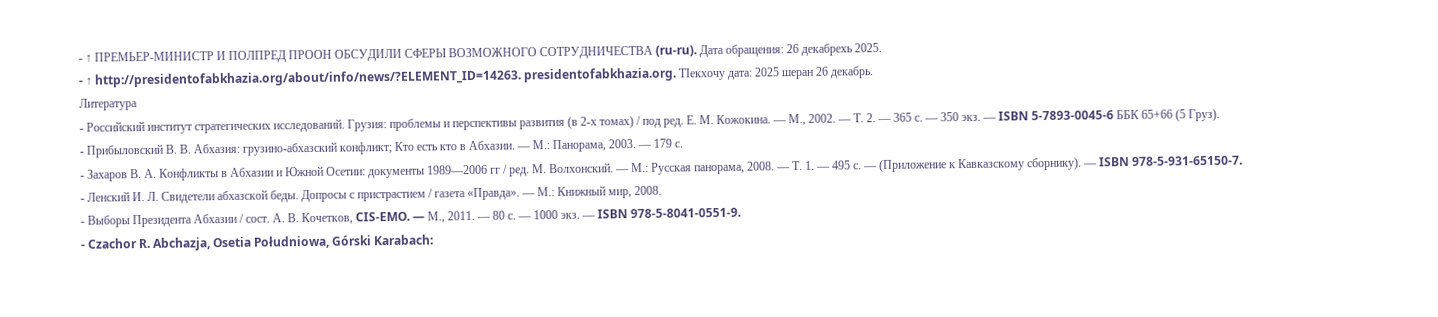- ↑ ПРЕМЬЕР-МИНИСТР И ПОЛПРЕД ПРООН ОБСУДИЛИ СФЕРЫ ВОЗМОЖНОГО СОТРУДНИЧЕСТВА (ru-ru). Дата обращения: 26 декабрехь 2025.
- ↑ http://presidentofabkhazia.org/about/info/news/?ELEMENT_ID=14263. presidentofabkhazia.org. ТӀекхочу дата: 2025 шеран 26 декабрь.
Литература
- Российский институт стратегических исследований. Грузия: проблемы и перспективы развития (в 2-х томах) / под ред. Е. М. Кожокина. — М., 2002. — Т. 2. — 365 с. — 350 экз. — ISBN 5-7893-0045-6 ББК 65+66 (5 Груз).
- Прибыловский В. В. Абхазия: грузино-абхазский конфликт; Кто есть кто в Абхазии. — М.: Панорама, 2003. — 179 с.
- Захаров В. А. Конфликты в Абхазии и Южной Осетии: документы 1989—2006 гг / ред. М. Волхонский. — М.: Русская панорама, 2008. — Т. 1. — 495 с. — (Приложение к Кавказскому сборнику). — ISBN 978-5-931-65150-7.
- Ленский И. Л. Свидетели абхазской беды. Допросы с пристрастием / газета «Правда». — М.: Книжный мир, 2008.
- Выборы Президента Абхазии / сост. А. В. Кочетков, CIS-EMO. — М., 2011. — 80 с. — 1000 экз. — ISBN 978-5-8041-0551-9.
- Czachor R. Abchazja, Osetia Południowa, Górski Karabach: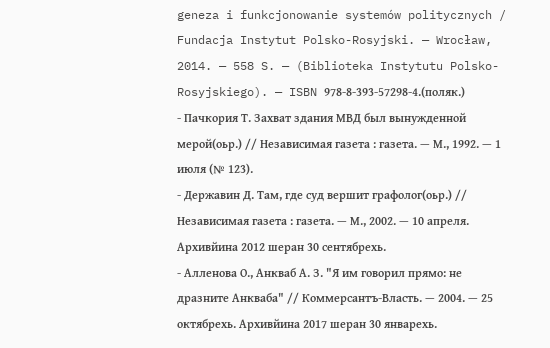geneza i funkcjonowanie systemów politycznych / Fundacja Instytut Polsko-Rosyjski. — Wrocław, 2014. — 558 S. — (Biblioteka Instytutu Polsko-Rosyjskiego). — ISBN 978-8-393-57298-4.(поляк.)
- Пачкория Т. Захват здания МВД был вынужденной мерой(оьр.) // Независимая газета : газета. — М., 1992. — 1 июля (№ 123).
- Державин Д. Там, где суд вершит графолог(оьр.) // Независимая газета : газета. — М., 2002. — 10 апреля. Архивйина 2012 шеран 30 сентябрехь.
- Алленова О., Анкваб А. З. "Я им говорил прямо: не дразните Анкваба" // Коммерсантъ-Власть. — 2004. — 25 октябрехь. Архивйина 2017 шеран 30 январехь.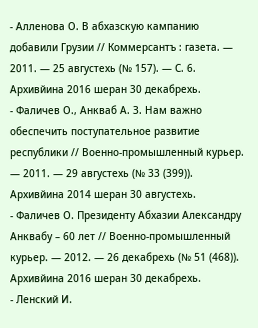- Алленова О. В абхазскую кампанию добавили Грузии // Коммерсантъ : газета. — 2011. — 25 августехь (№ 157). — С. 6. Архивйина 2016 шеран 30 декабрехь.
- Фаличев О., Анкваб А. З. Нам важно обеспечить поступательное развитие республики // Военно-промышленный курьер. — 2011. — 29 августехь (№ 33 (399)). Архивйина 2014 шеран 30 августехь.
- Фаличев О. Президенту Абхазии Александру Анквабу – 60 лет // Военно-промышленный курьер. — 2012. — 26 декабрехь (№ 51 (468)). Архивйина 2016 шеран 30 декабрехь.
- Ленский И.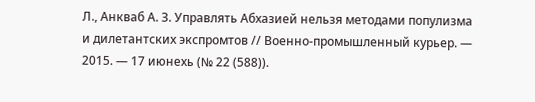Л., Анкваб А. З. Управлять Абхазией нельзя методами популизма и дилетантских экспромтов // Военно-промышленный курьер. — 2015. — 17 июнехь (№ 22 (588)).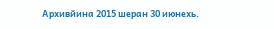Архивйина 2015 шеран 30 июнехь.